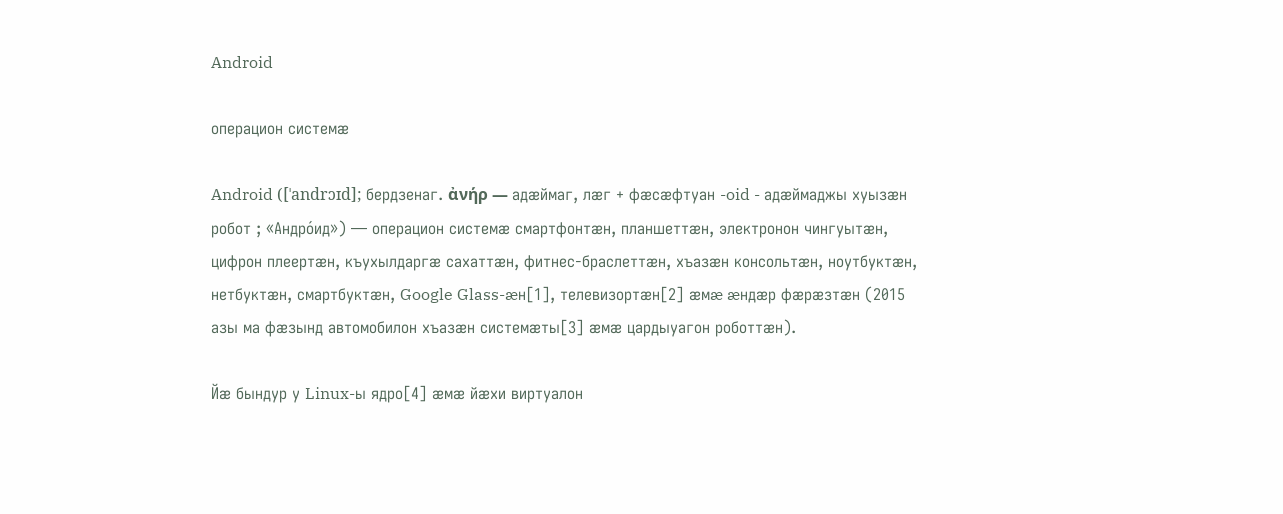Android

операцион системӕ

Android ([ˈandrɔɪd]; бердзенаг. ἀνήρ — адæймаг, лæг + фæсæфтуан -oid - адæймаджы хуызæн робот ; «Андро́ид») — операцион системæ смартфонтæн, планшеттæн, электронон чингуытæн, цифрон плеертæн, къухылдаргæ сахаттæн, фитнес-браслеттæн, хъазæн консольтæн, ноутбуктæн, нетбуктæн, смартбуктæн, Google Glass-æн[1], телевизортæн[2] æмæ æндæр фæрæзтæн (2015 азы ма фæзынд автомобилон хъазæн системæты[3] æмæ цардыуагон роботтæн).

Йæ бындур у Linux-ы ядро[4] æмæ йæхи виртуалон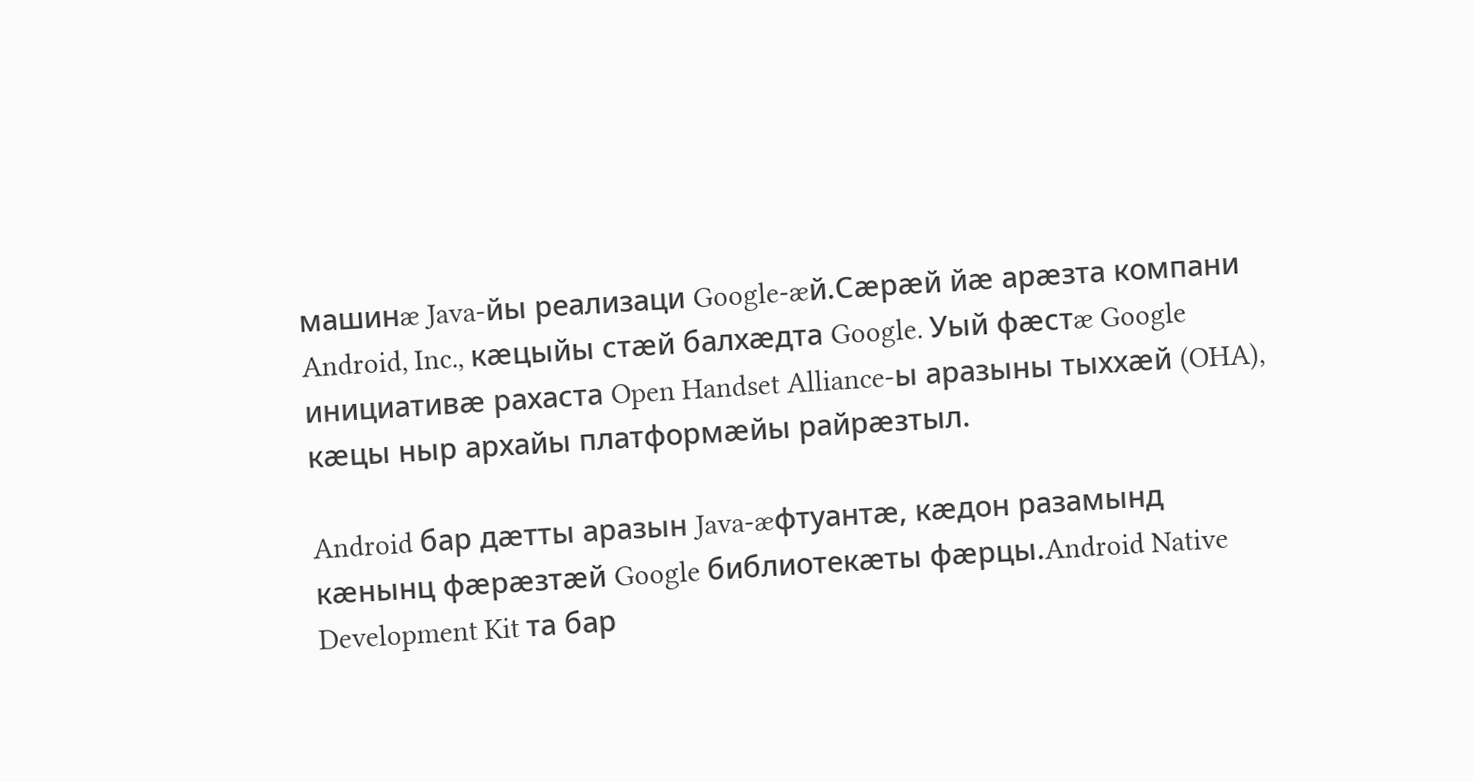машинæ Java-йы реализаци Google-æй.Сæрæй йæ арæзта компани Android, Inc., кæцыйы стæй балхæдта Google. Уый фæстæ Google инициативæ рахаста Open Handset Alliance-ы аразыны тыххæй (OHA), кæцы ныр архайы платформæйы райрæзтыл.

Android бар дæтты аразын Java-æфтуантæ, кæдон разамынд кæнынц фæрæзтæй Google библиотекæты фæрцы.Android Native Development Kit та бар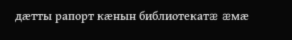дæтты рапорт кæнын библиотекатæ æмæ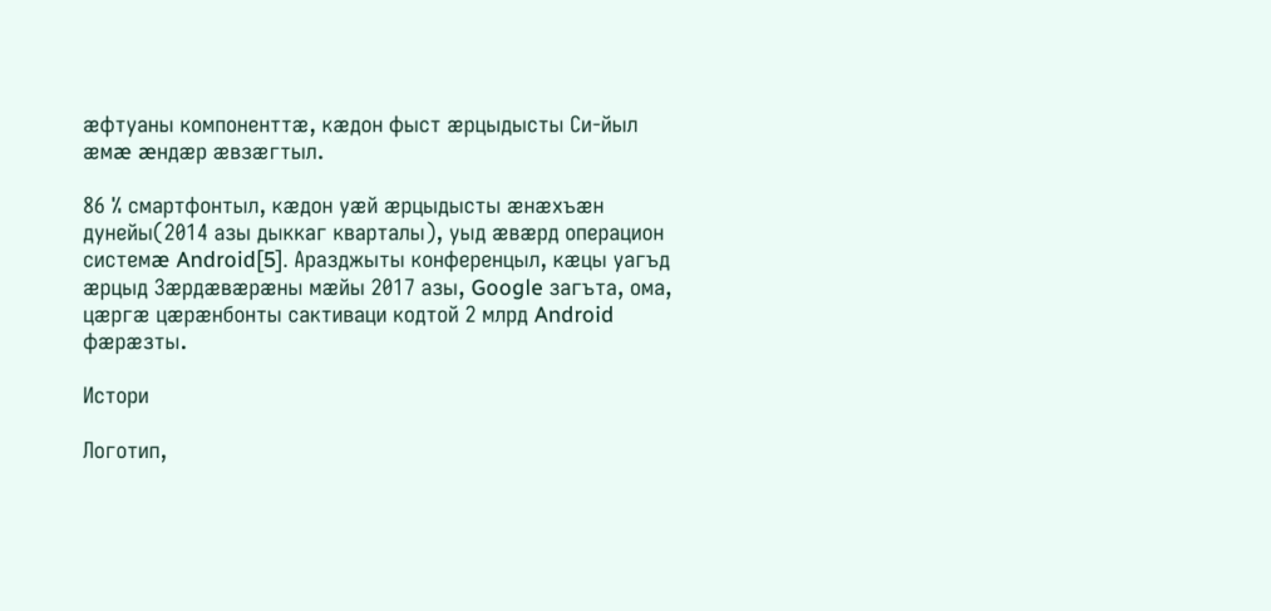æфтуаны компоненттæ, кæдон фыст æрцыдысты Си-йыл æмæ æндæр æвзæгтыл.

86 % смартфонтыл, кæдон уæй æрцыдысты æнæхъæн дунейы(2014 азы дыккаг кварталы), уыд æвæрд операцион системæ Android[5]. Аразджыты конференцыл, кæцы уагъд æрцыд Зæрдæвæрæны мæйы 2017 азы, Google загъта, ома, цæргæ цæрæнбонты сактиваци кодтой 2 млрд Android фæрæзты.

Истори

Логотип,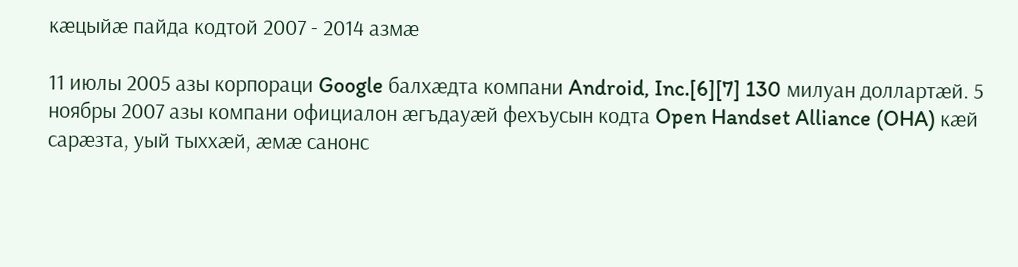кæцыйæ пайда кодтой 2007 - 2014 азмæ

11 июлы 2005 азы корпораци Google балхæдта компани Android, Inc.[6][7] 130 милуан доллартæй. 5 ноябры 2007 азы компани официалон æгъдауæй фехъусын кодта Open Handset Alliance (OHA) кæй сарæзта, уый тыххæй, æмæ санонс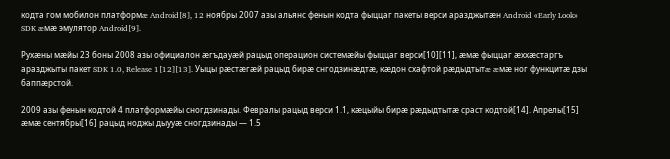кодта гом мобилон платформæ Android[8], 12 ноябры 2007 азы альянс фенын кодта фыццаг пакеты верси аразджытæн Android «Early Look» SDK æмæ эмулятор Android[9].

Рухæны мæйы 23 боны 2008 азы официалон æгъдауæй рацыд операцион системæйы фыццаг верси[10][11], æмæ фыццаг æххæстаргъ аразджыты пакет SDK 1.0, Release 1[12][13]. Уыцы рæстæгæй рацыд бирæ снгодзинæдтæ, кæдон схафтой рæдыдтытæ æмæ ног функцитæ дзы баппæрстой.

2009 азы фенын кодтой 4 платформæйы сногдзинады. Февралы рацыд верси 1.1, кæцыйы бирæ рæдыдтытæ сраст кодтой[14]. Апрелы[15] æмæ сентябры[16] рацыд ноджы дыууæ сногдзинады — 1.5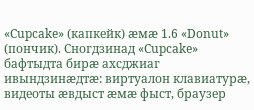«Cupcake» (капкейк) æмæ 1.6 «Donut» (пончик). Сногдзинад «Cupcake» бафтыдта бирæ ахсджиаг ивындзинæдтæ: виртуалон клавиатурæ, видеоты æвдыст æмæ фыст, браузер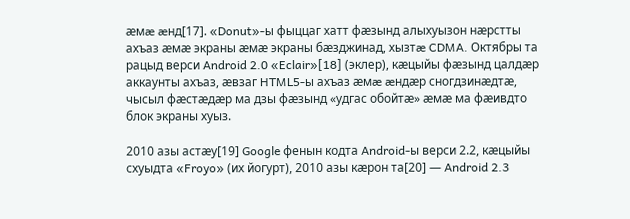æмæ æнд[17]. «Donut»-ы фыццаг хатт фæзынд алыхуызон нæрстты ахъаз æмæ экраны æмæ экраны бæзджинад, хызтæ CDMA. Октябры та рацыд верси Android 2.0 «Eclair»[18] (эклер), кæцыйы фæзынд цалдæр аккаунты ахъаз, æвзаг HTML5-ы ахъаз æмæ æндæр сногдзинæдтæ, чысыл фæстæдæр ма дзы фæзынд «удгас обойтæ» æмæ ма фæивдто блок экраны хуыз.

2010 азы астæу[19] Google фенын кодта Android-ы верси 2.2, кæцыйы схуыдта «Froyo» (их йогурт), 2010 азы кæрон та[20] — Android 2.3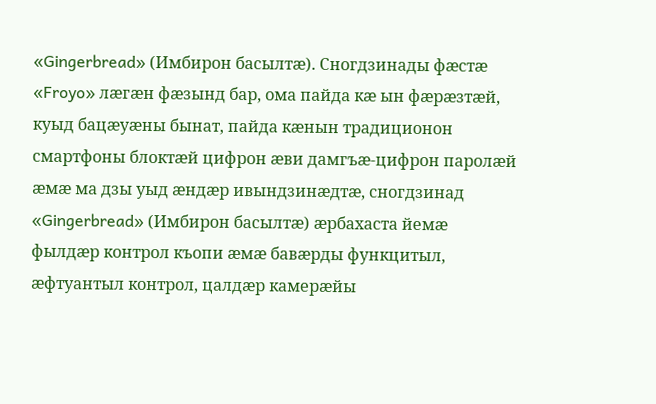«Gingerbread» (Имбирон басылтæ). Сногдзинады фæстæ «Froyo» лæгæн фæзынд бар, ома пайда кæ ын фæрæзтæй, куыд бацæуæны бынат, пайда кæнын традиционон смартфоны блоктæй цифрон æви дамгъæ-цифрон паролæй æмæ ма дзы уыд æндæр ивындзинæдтæ, сногдзинад «Gingerbread» (Имбирон басылтæ) æрбахаста йемæ фылдæр контрол къопи æмæ бавæрды функцитыл, æфтуантыл контрол, цалдæр камерæйы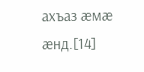ахъаз æмæ æнд.[14]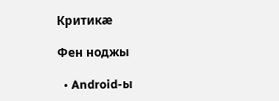Критикæ

Фен ноджы

  • Android-ы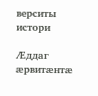верситы истори

Æддаг æрвитæнтæ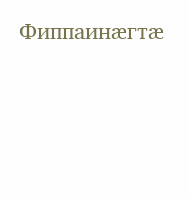Фиппаинæгтæ